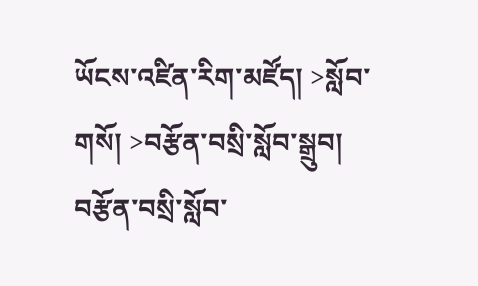ཡོངས་འཛིན་རིག་མཛོད། >སློབ་གསོ། >བརྩོན་བསྲི་སློབ་སྒྲུབ།
བརྩོན་བསྲི་སློབ་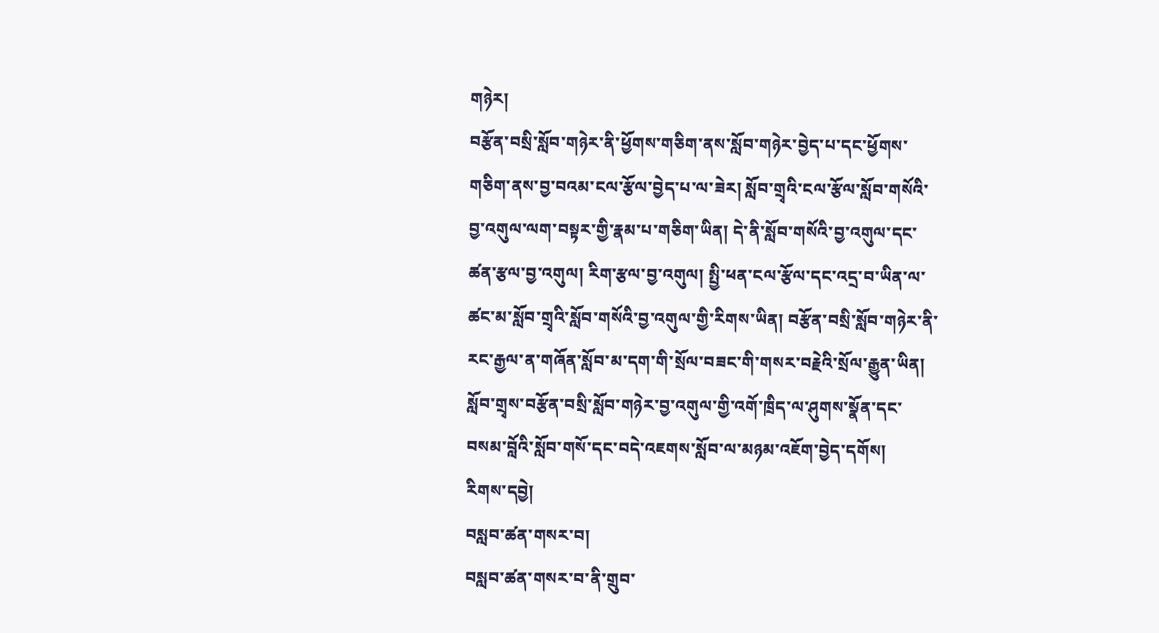གཉེར།
བརྩོན་བསྲི་སློབ་གཉེར་ནི་ཕྱོགས་གཅིག་ནས་སློབ་གཉེར་བྱེད་པ་དང་ཕྱོགས་གཅིག་ནས་བྱ་བའམ་ངལ་རྩོལ་བྱེད་པ་ལ་ཟེར། སློབ་གྲྭའི་ངལ་རྩོལ་སློབ་གསོའི་བྱ་འགུལ་ལག་བསྟར་གྱི་རྣམ་པ་གཅིག་ཡིན། དེ་ནི་སློབ་གསོའི་བྱ་འགུལ་དང་ཚན་རྩལ་བྱ་འགུལ། རིག་རྩལ་བྱ་འགུལ། སྤྱི་ཕན་ངལ་རྩོལ་དང་འདྲ་བ་ཡིན་ལ་ཚང་མ་སློབ་གྲྭའི་སློབ་གསོའི་བྱ་འགུལ་གྱི་རིགས་ཡིན། བརྩོན་བསྲི་སློབ་གཉེར་ནི་རང་རྒྱལ་ན་གཞོན་སློབ་མ་དག་གི་སྲོལ་བཟང་གི་གསར་བརྗེའི་སྲོལ་རྒྱུན་ཡིན། སློབ་གྲྭས་བརྩོན་བསྲི་སློབ་གཉེར་བྱ་འགུལ་གྱི་འགོ་ཁྲིད་ལ་ཤུགས་སྣོན་དང་བསམ་བློའི་སློབ་གསོ་དང་བདེ་འཇགས་སློབ་ལ་མཉམ་འཇོག་བྱེད་དགོས།
རིགས་དབྱེ།
བསླབ་ཚན་གསར་བ།
བསླབ་ཚན་གསར་བ་ནི་གྲུབ་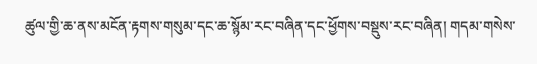ཚུལ་གྱི་ཆ་ནས་མངོན་རྟགས་གསུམ་དང་ཆ་སྙོམ་རང་བཞིན་དང་ཕྱོགས་བསྡུས་རང་བཞིན། གདམ་གསེས་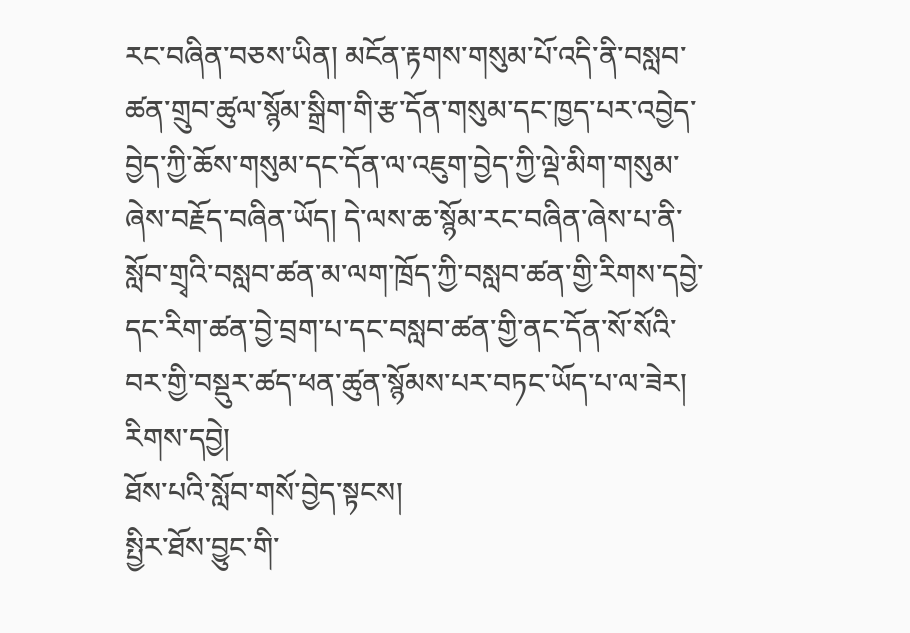རང་བཞིན་བཅས་ཡིན། མངོན་རྟགས་གསུམ་པོ་འདི་ནི་བསླབ་ཚན་གྲུབ་ཚུལ་སྙོམ་སྒྲིག་གི་རྩ་དོན་གསུམ་དང་ཁྱད་པར་འབྱེད་བྱེད་ཀྱི་ཆོས་གསུམ་དང་དོན་ལ་འཇུག་བྱེད་ཀྱི་ལྡེ་མིག་གསུམ་ཞེས་བརྗོད་བཞིན་ཡོད། དེ་ལས་ཆ་སྙོམ་རང་བཞིན་ཞེས་པ་ནི་སློབ་གྲྭའི་བསླབ་ཚན་མ་ལག་ཁྲོད་ཀྱི་བསླབ་ཚན་གྱི་རིགས་དབྱེ་དང་རིག་ཚན་བྱེ་བྲག་པ་དང་བསླབ་ཚན་གྱི་ནང་དོན་སོ་སོའི་བར་གྱི་བསྡུར་ཚད་ཕན་ཚུན་སྙོམས་པར་བཏང་ཡོད་པ་ལ་ཟེར།
རིགས་དབྱེ།
ཐོས་པའི་སློབ་གསོ་བྱེད་སྟངས།
སྤྱིར་ཐོས་བྱུང་གི་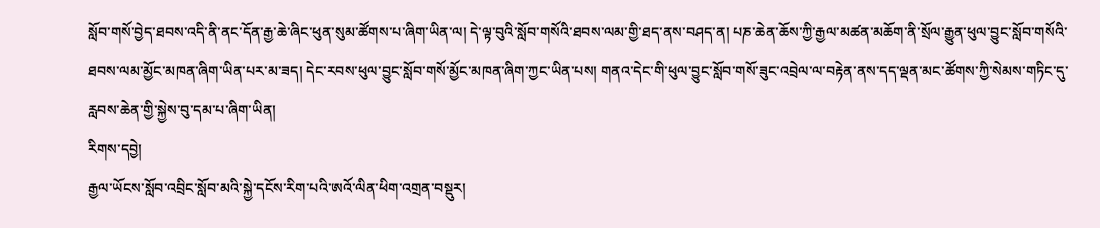སློབ་གསོ་བྱེད་ཐབས་འདི་ནི་ནང་དོན་རྒྱ་ཆེ་ཞིང་ཕུན་སུམ་ཚོགས་པ་ཞིག་ཡིན་ལ། དེ་ལྟ་བུའི་སློབ་གསོའི་ཐབས་ལམ་གྱི་ཐད་ནས་བཤད་ན། པཎ་ཆེན་ཆོས་ཀྱི་རྒྱལ་མཚན་མཆོག་ནི་སྲོལ་རྒྱུན་ཕུལ་བྱུང་སློབ་གསོའི་ཐབས་ལམ་མྱོང་མཁན་ཞིག་ཡིན་པར་མ་ཟད། དེང་རབས་ཕུལ་བྱུང་སློབ་གསོ་མྱོང་མཁན་ཞིག་ཀྱང་ཡིན་པས། གནའ་དེང་གི་ཕུལ་བྱུང་སློབ་གསོ་ཟུང་འབྲེལ་ལ་བརྟེན་ནས་དད་ལྡན་མང་ཚོགས་ཀྱི་སེམས་གཏིང་དུ་རླབས་ཆེན་གྱི་སྐྱེས་བུ་དམ་པ་ཞིག་ཡིན།
རིགས་དབྱེ།
རྒྱལ་ཡོངས་སློབ་འབྲིང་སློབ་མའི་སྐྱེ་དངོས་རིག་པའི་ཨའོ་ལིན་ཕིག་འགྲན་བསྡུར།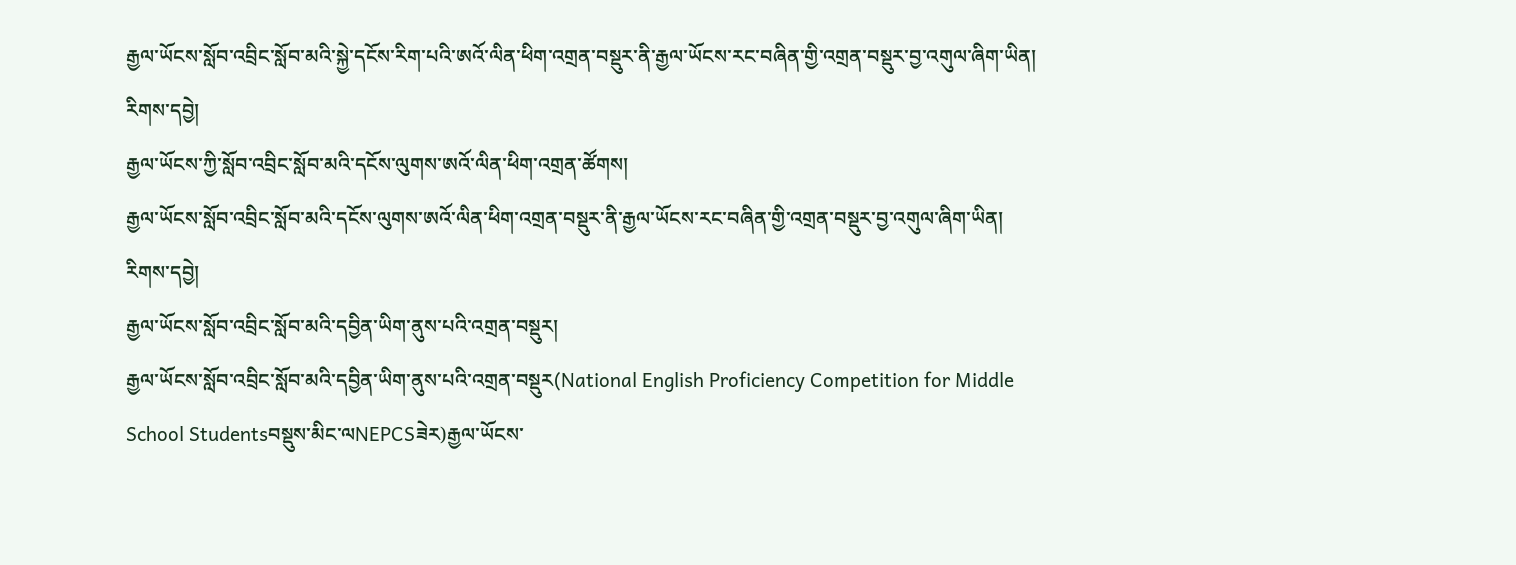རྒྱལ་ཡོངས་སློབ་འབྲིང་སློབ་མའི་སྐྱེ་དངོས་རིག་པའི་ཨའོ་ལིན་ཕིག་འགྲན་བསྡུར་ནི་རྒྱལ་ཡོངས་རང་བཞིན་གྱི་འགྲན་བསྡུར་བྱ་འགུལ་ཞིག་ཡིན།
རིགས་དབྱེ།
རྒྱལ་ཡོངས་ཀྱི་སློབ་འབྲིང་སློབ་མའི་དངོས་ལུགས་ཨའོ་ལིན་ཕིག་འགྲན་ཚོགས།
རྒྱལ་ཡོངས་སློབ་འབྲིང་སློབ་མའི་དངོས་ལུགས་ཨའོ་ལིན་ཕིག་འགྲན་བསྡུར་ནི་རྒྱལ་ཡོངས་རང་བཞིན་གྱི་འགྲན་བསྡུར་བྱ་འགུལ་ཞིག་ཡིན།
རིགས་དབྱེ།
རྒྱལ་ཡོངས་སློབ་འབྲིང་སློབ་མའི་དབྱིན་ཡིག་ནུས་པའི་འགྲན་བསྡུར།
རྒྱལ་ཡོངས་སློབ་འབྲིང་སློབ་མའི་དབྱིན་ཡིག་ནུས་པའི་འགྲན་བསྡུར(National English Proficiency Competition for Middle School Studentsབསྡུས་མིང་ལNEPCSཟེར)རྒྱལ་ཡོངས་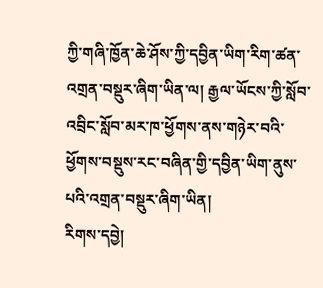ཀྱི་གཞི་ཁྱོན་ཆེ་ཤོས་ཀྱི་དབྱིན་ཡིག་རིག་ཚན་འགྲན་བསྡུར་ཞིག་ཡིན་ལ། རྒྱལ་ཡོངས་ཀྱི་སློབ་འབྲིང་སློབ་མར་ཁ་ཕྱོགས་ནས་གཉེར་བའི་ཕྱོགས་བསྡུས་རང་བཞིན་གྱི་དབྱིན་ཡིག་ནུས་པའི་འགྲན་བསྡུར་ཞིག་ཡིན།
རིགས་དབྱེ།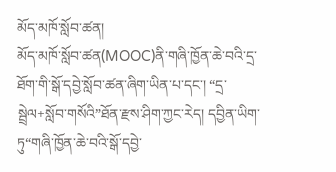མོད་མཁོ་སློབ་ཚན།
མོད་མཁོ་སློབ་ཚན(MOOC)ནི་གཞི་ཁྱོན་ཆེ་བའི་དྲ་ཐོག་གི་སྒོ་དབྱེ་སློབ་ཚན་ཞིག་ཡིན་པ་དང་། “དྲ་སྦྲེལ+སློབ་གསོའི”ཐོན་རྫས་ཤིག་ཀྱང་རེད། དབྱིན་ཡིག་ཏུ“གཞི་ཁྱོན་ཆེ་བའི་སྒོ་དབྱེ་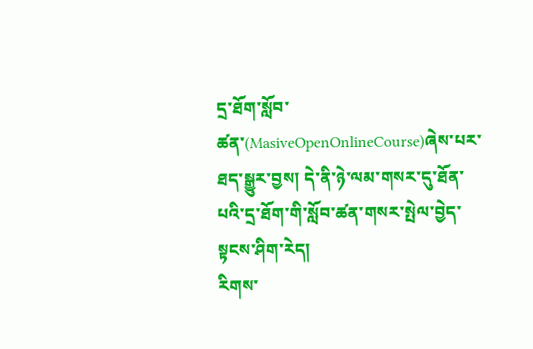དྲ་ཐོག་སློབ་ཚན་(MasiveOpenOnlineCourse)ཞེས་པར་ཐད་སྒྱུར་བྱས། དེ་ནི་ཉེ་ལམ་གསར་དུ་ཐོན་པའི་དྲ་ཐོག་གི་སློབ་ཚན་གསར་སྤེལ་བྱེད་སྟངས་ཤིག་རེད།
རིགས་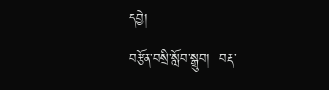དབྱེ།
བརྩོན་བསྲི་སློབ་སྒྲུབ།  བརྡ་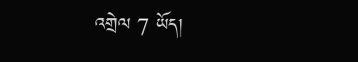འགྲེལ 7 ཡོད།